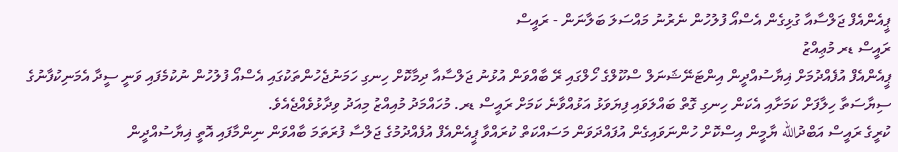ޕީއެންއެފް ޖަލްސާއާ ގުޅިގެން އެސްއޯ ފުލުހުން ނެރުނު މައްސަލަ ބަލާނަން - ރައީސް
ރައީސް ޑރ މުޢިއްޒު
ޕީއެންއެފް އުފެއްދުމަށް ޣިޔާސުއްދީން އިންޓަނޭޝަނަލް ސްކޫލްގެ ހޯލްގައި ރޭ ބާއްވަން އުޅުނު ޖަލްސާއާ ދިމާކޮށް ހިނގި ހަމަނުޖެހުންތަކުގައި އެސްއޯ ފުލުހުން ނުކުމެފައި ވަނީ ސީދާ އެމަނިކުފާނުގެ ސިޔާސަތާ ހިލާފަށް ކަމަށާއި އެކަން ހިނގި ގޮތް ބައްލަވައި ފިޔަވަޅު އަޅުއްވާނެ ކަމަށް ރައީސް ޑރ. މުހައްމަދު މުއިއްޒު މިއަދު ވިދާޅުވެއްޖެއެވެ.
ކުރީގެ ރައީސް އަބްދުالله ޔާމީން އިސްކޮށް ހުންނަވައިގެން އުފައްދަވަން މަސައްކަތް ކުރައްވާ ޕީއެންއެފް އުފެއްދުމުގެ ޖަލްސާ ފުރަތަމަ ބާއްވަން ނިންމާފައި އޮތީ ޣިޔާސުއްދީން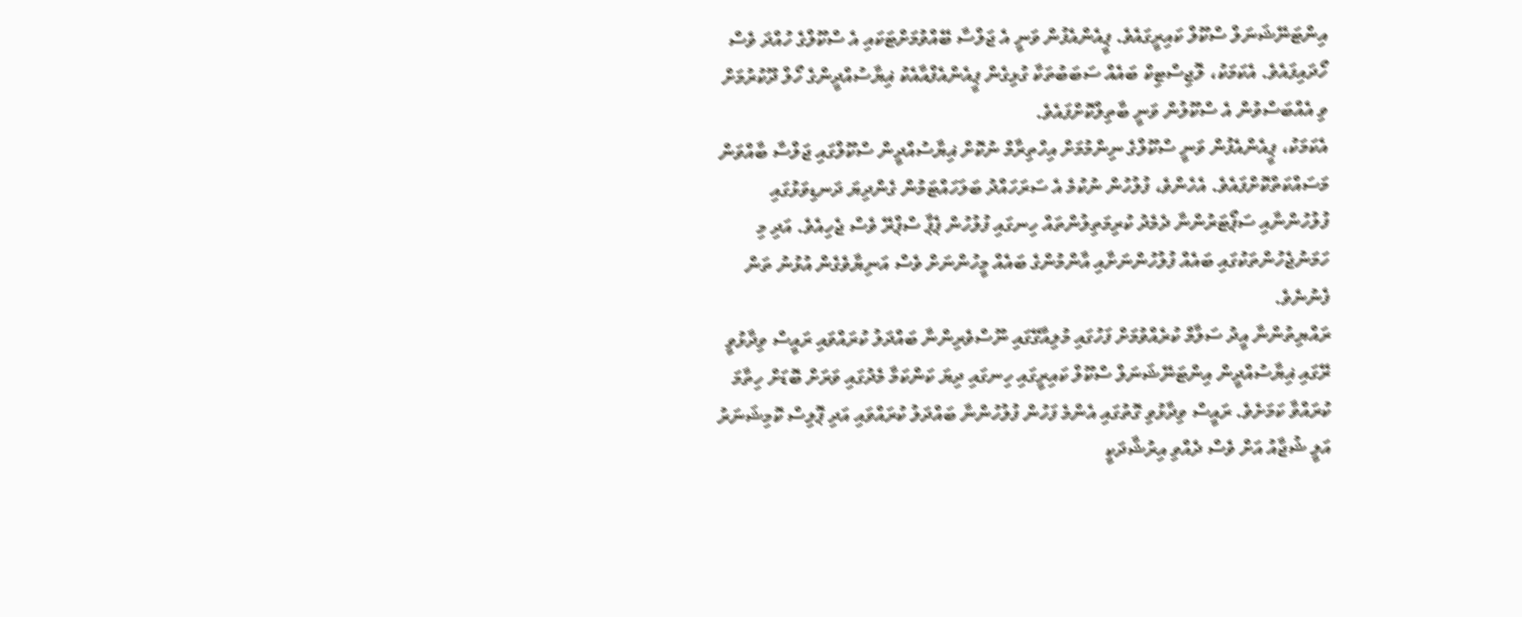އިންޓަނޭޝަނަލް ސްކޫލް ކައިރީގައެވެ. ޕީއެންއެފުން ވަނީ އެ ޖަލްސާ ބޭއްވުމަށްޓަކައި އެ ސްކޫލްގެ ހުއްދަ ވެސް ހޯދައިފައެވެ. އެކަމަކު، ލޮޖިސްޓިކް ބައެއް ސަބަބުތަކާ ގުޅިގެން ޕީއެންއެފްއާއެކު ޣިޔާސުއްދީންގެ ހޯލް ދޫކުރުމަށް ވި އެއްބަސްވުން އެ ސްކޫލުން ވަނީ ބާތިލްކޮށްފައެވެ.
އެކަމަކު، ޕީއެންއެފުން ވަނީ ސްކޫލްގެ ނިންމުމަށް އިހްތިރާމް ނުކޮށް ޣިޔާސުއްދީން ސްކޫލްގައި ޖަލްސާ ބާއްވަން މަސައްކަތްކޮށްފައެވެ. އެހެންވެ، ފުލުހުން ނުކުމެ އެ ސަރަހައްދު ބަލަހައްޓަމުން ގެންދިޔަ ދަނޑިވަޅުގައި ފުލުހުންނާއި ސަޕޯޓަރުންނާ ދެމެދު ކުރިމަތިލުންތައް ހިނގައި ފުލުހުން ޕެޕާ ސްޕްރޭ ވެސް ޖެހިއެވެ. އަދި މި ހަމަނުޖެހުންތަކުގައި ބައެއް ފުލުހުންނަށާއި އާންމުންގެ ބައެއް މީހުންނަށް ވެސް އަނިޔާވެގެން އުޅުނު ތަން ފެނުނެވެ.
ރައްޔިތުންނާ އީދު ސަލާމް ކުރެއްވުމަށް ފަހުގައި މުލިއާގޭގައި ނޫސްވެރިންނާ ބައްދަލު ކުރައްވައި ރައީސް ވިދާޅުވީ ރޭގައި ޣިޔާސުއްދީން އިންޓަނޭޝަނަލް ސްކޫލް ކައިރީގައި ހިނގައި ދިޔަ ކަންކަމާ މެދުގައި ވަރަށް ބޮޑަށް ހިތާމަ ކުރައްވާ ކަމަށެވެ. ރައީސް ވިދާޅުވި ގޮތުގައި އެންމެ ފަހުން ފުލުހުންނާ ބައްދަލު ކުރައްވައި އަދި ޕޮލިސް ކޮމިޝަނަރު އަލީ ޝުޖާއު އަށް ވެސް ދެއްވި އިރުޝާދަކީ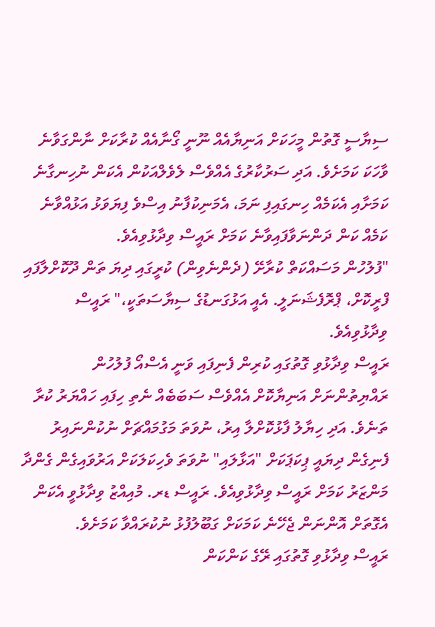ސިޔާސީ ގޮތުން މީހަކަށް އަނިޔާއެއް ނޫނީ ގޯނާއެއް ކުރާކަށް ނާންގަވާނެ ވާހަކަ ކަމަށެވެ. އަދި ސަރުކާރުގެ އެއްވެސް ލެވެލްއަކުން އެކަން ނުހިނގާނެ ކަމަށާއި އެކަމެއް ހިނގައިފި ނަމަ، އެމަނިކުފާނު އިސްވެ ފިޔަވަޅު އަޅުއްވާނެ ކަމެއް ކަން ދަންނަވާފައިވާނެ ކަމަށް ރައީސް ވިދާޅުވިއެވެ.
"ފުލުހުން މަސައްކަތް ކުރާށޭ (ދެންނެވިން) ކުރީގައި ދިޔަ ތަން ދޫކޮށްލާފައި ފްރީކޮށް، ޕްރޮފެޝަނަލީ. އެއީ އަޅުގަނޑުގެ ސިޔާސަތަކީ،" ރައީސް ވިދާޅުވިއެވެ.
ރައީސް ވިދާޅުވި ގޮތުގައި ކުރިން ފެނިފައި ވަނީ އެސްއޯ ފުލުހުން ރައްޔިތުންނަށް އަނިޔާކޮށް އެއްވެސް ސަބަބެއް ނެތި ހިފައި ހައްޔަރު ކުރާ ތަނެވެ. އަދި ހިޔާލު ފާޅުކޮށްލާ އިރު، ނުވަތަ މަގުމައްޗަށް ނުކުންނައިރު ފެނިގެން ދިޔައީ ޕިކަޕަކަށް "އަޅާލައި" ނުވަތަ ވެހިކަލަކަށް އަރުވައިގެން ގެންދާ މަންޒަރު ކަމަށް ރައީސް ވިދާޅުވިއެވެ. ރައީސް ޑރ. މުއިއްޒު ވިދާޅުވީ އެކަން އެގޮތަށް އޮންނަން ޖެހޭނެ ކަމަކަށް ގަބޫލުފުޅު ނުކުރައްވާ ކަމަށެވެ.
ރައީސް ވިދާޅުވި ގޮތުގައި ރޭގެ ކަންކަން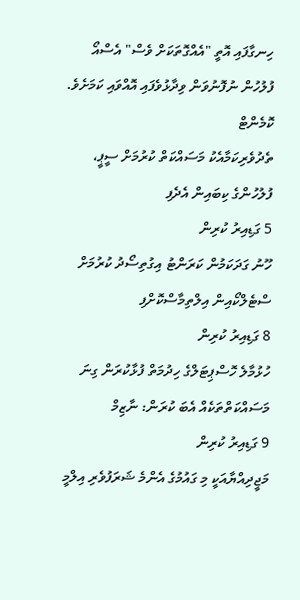ހިނގާފައި އޮތީ "އެއްގޮތަކަށް ވެސް" އެސްއޯ ފުލުހުން ނުފޮނުވަން ވިދާޅުވެފައި އޮއްވައި ކަމަށެވެ.
ކޮމެންޓް
ތެދުވެރިކަމާއެކު މަސައްކަތް ކުރުމަށް ސީޕީ، ފުލުހުންގެ ކިބައިން އެދެފި
5 ގަޑިއިރު ކުރިން
ހޫނު ގަދަކަމުން ކަރަންޓު އިގުތިސޯދު ކުރުމަށް ސްޓެލްކޯއިން އިލްތިމާސްކޮށްފި
8 ގަޑިއިރު ކުރިން
ހުޅުމާލެ ހޮސްޕިޓަލްގެ ހިދުމަތް ފުޅާކުރަން ގިނަ މަސައްކަތްތަކެއް އެބަ ކުރަން: ނާޒިމް
9 ގަޑިއިރު ކުރިން
މަޖީދިއްޔާއަކީ މި ގައުމުގެ އެންމެ ޝަރަފުވެރި އިލްމީ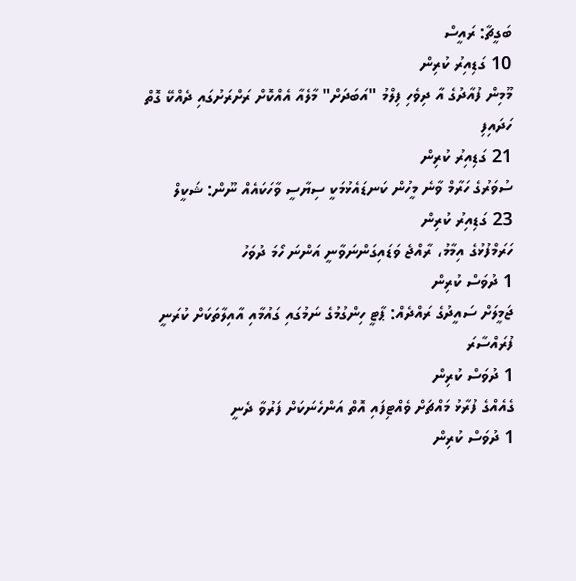ބަގީޗާ: ރައީސް
10 ގަޑިއިރު ކުރިން
މޫމިން ފުއާދުގެ އާ ދިވެހި ފިލްމު "އަބަދަށް" މާލެއާ އެއްކޮށް ރަށްރަށުގައި ދެއްކޭ ގޮތް ހަދައިފި
21 ގަޑިއިރު ކުރިން
ސުވަރުގެ ހަރާމް ވާނެ މީހުން ކަނޑައެޅުމަކީ ސިޔާސީ ވާހަކައެއް ނޫން: ޝަކީލް
23 ގަޑިއިރު ކުރިން
ހަރަމްފުޅުގެ އިމާމު، ރާއްޖެ ވަޑައިގަންނަވާނީ އަންނަ ހޯމަ ދުވަހު
1 ދުވަސް ކުރިން
ޖަމީލަށް ސައީދުގެ ރައްދެއް: ޕާޓީ ހިންގުމުގެ ނަމުގައި ގައުމާއި އާއިލާތަކަށް ކުރަނީ ފުރައްސާރަ
1 ދުވަސް ކުރިން
ގެއެއްގެ ފުރާޅު މައްޗަށް ވެއްޓިފައި އޮތް އަންހެނަކަށް ފަރުވާ ދެނީ
1 ދުވަސް ކުރިން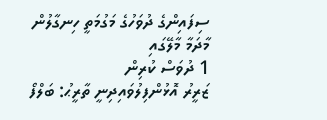ސިފައިންގެ ދުވަހުގެ މަގުމަތީ ހިނގާލުން މާދަމާ މާލޭގައި
1 ދުވަސް ކުރިން
ޒަރީރު އޮޅުންފިލުވައިދިނީ ތާރީޙު: ބަލްފޯ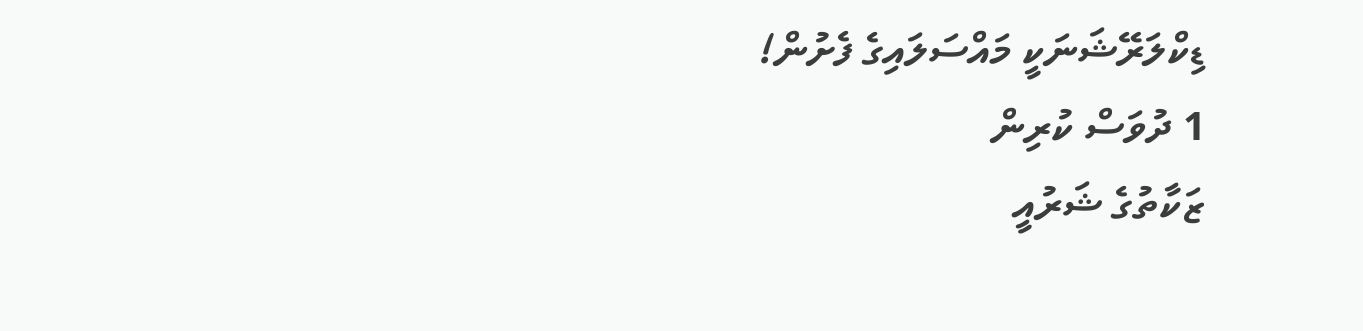ޑިކްލަރޭޝަނަކީ މައްސަލައިގެ ފެށުން!
1 ދުވަސް ކުރިން
ޒަކާތުގެ ޝަރުއީ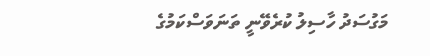މަގުސަދު ހާސިލު ކުރެވޭނީ ތަނަވަސްކަމުގެ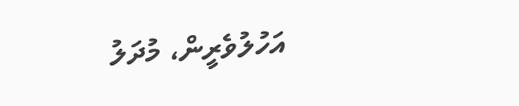އަހުލުވެރީން، މުދަލު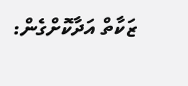ޒަކާތް އަދާކޮށްގެން: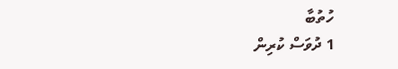ހުތުބާ
1 ދުވަސް ކުރިން